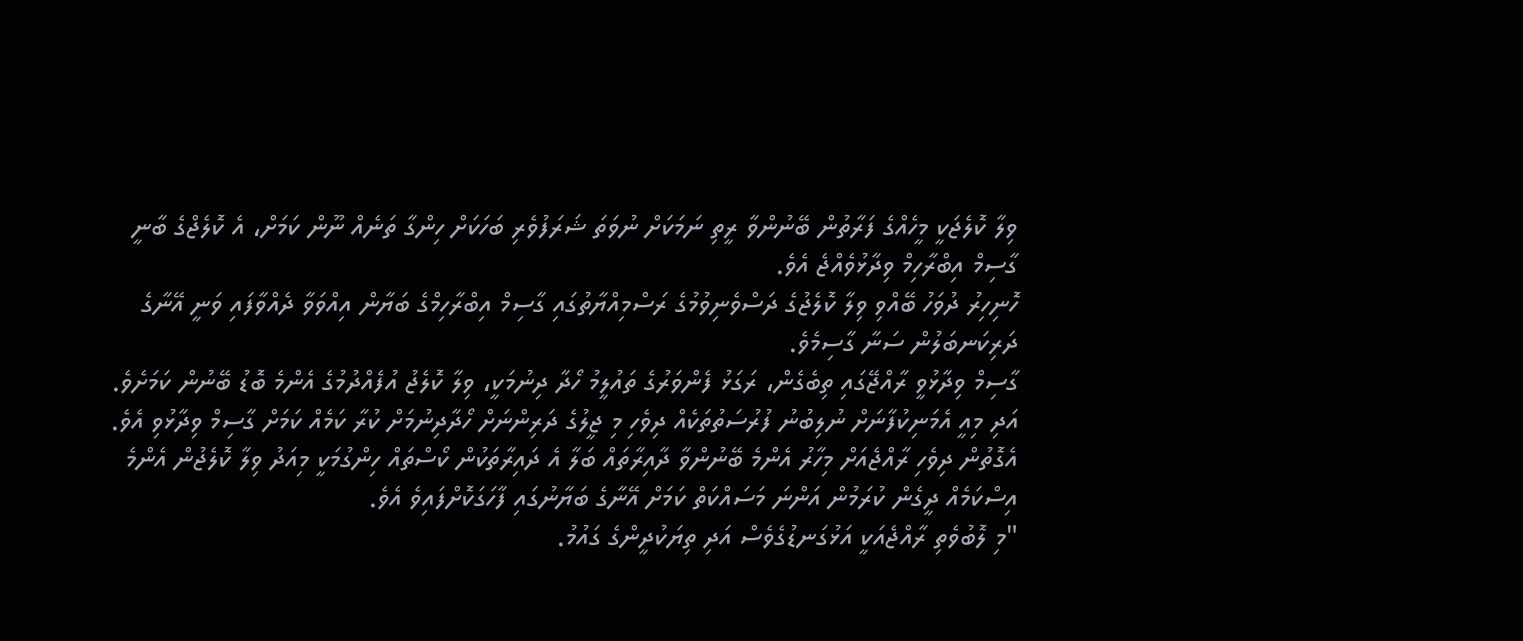ވިލާ ކޮލެޖަކީ މީހެއްގެ ފަރާތުން ބޭނުންވާ ރީތި ނަމަކަށް ނުވަތަ ޝަރަފުވެރި ބަހަކަށް ހިންގާ ތަނެއް ނޫން ކަމަށް، އެ ކޮލެޖްގެ ބާނީ ގާސިމް އިބްރާހިމް ވިދާޅުވެއްޖެ އެވެ.
ހޮނިހިރު ދުވަހު ބޭއްވި ވިލާ ކޮލެޖުގެ ދަސްވެނިވުމުގެ ރަސްމިއްޔާތުގައި ގާސިމް އިބްރާހިމްގެ ބަޔާން އިއްވަވާ ދެއްވާފައި ވަނީ އޭނާގެ ދަރިކަނބަލުން ސަނާ ގާސިމެވެ.
ގާސިމް ވިދާޅުވީ ރާއްޖޭގައި ތިބެގެން، ރަގަޅު ފެންވަރުގެ ތައުލީމު ހޯދާ ދިނުމަކީ، ވިލާ ކޮލެޖު އުފެއްދުމުގެ އެންމެ ބޮޑު ބޭނުން ކަމަށެވެ. އަދި މިއީ އެމަނިކުފާނަށް ނުލިބުނު ފުރުސަތުތަކެއް ދިވެހި މި ޖީލުގެ ދަރިންނަށް ހޯދާދިނުމަށް ކުރާ ކަމެއް ކަމަށް ގާސިމް ވިދާޅުވި އެވެ. އެގޮތުން ދިވެހި ރާއްޖެއަށް މިހާރު އެންމެ ބޭނުންވާ ދާއިރާތައް ބަލާ އެ ދައިރާތަކުން ކޯސްތައް ހިންގުމަކީ މިއަދު ވިލާ ކޮލެޖުން އެންމެ އިސްކަމެއް ދީގެން ކުރަމުން އަންނަ މަސައްކަތް ކަމަށް އޭނާގެ ބަޔާނުގައި ފާހަގަކޮށްފައިވެ އެވެ.
"މި ލޮބުވެތި ރާއްޖެއަކީ އަޅުގަނޑުގެވެސް އަދި ތިޔަކުދީންގެ ގައުމު.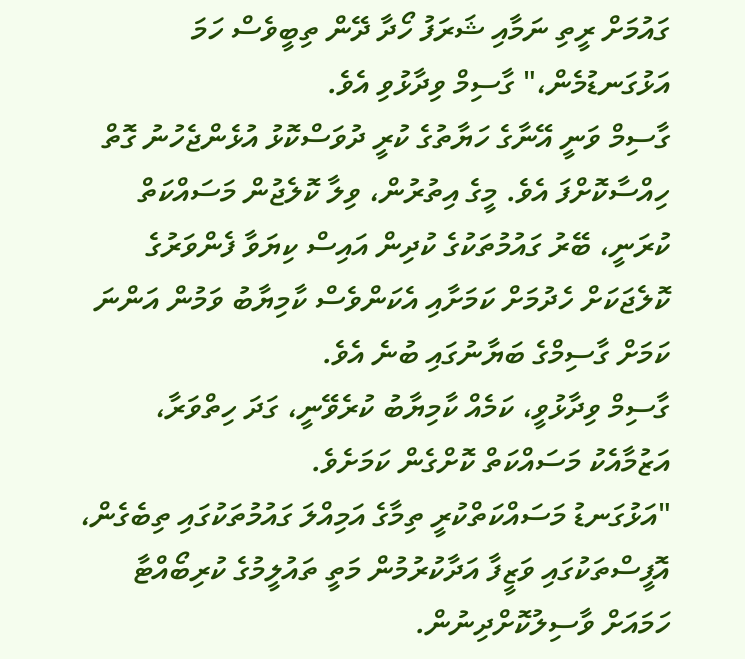ގައުމަށް ރީތި ނަމާއި ޝަރަފު ހޯދާ ދޭން ތިބީވެސް ހަމަ އަޅުގަނޑުމެން،" ގާސިމް ވިދާޅުވި އެވެ.
ގާސިމް ވަނީ އޭނާގެ ހަޔާތުގެ ކުރީ ދުވަސްކޮޅު އުޅެންޖެހުނު ގޮތް ހިއްސާކޮށްފަ އެވެ. މީގެ އިތުރުން، ވިލާ ކޮލެޖުން މަސައްކަތް ކުރަނީ، ބޭރު ގައުމުތަކުގެ ކުދިން އައިސް ކިޔަވާ ފެންވަރުގެ ކޮލެޖަކަށް ހެދުމަށް ކަމަށާއި އެކަންވެސް ކާމިޔާބު ވަމުން އަންނަ ކަމަށް ގާސިމްގެ ބަޔާނުގައި ބުނެ އެވެ.
ގާސިމް ވިދާޅުވީ، ކަމެއް ކާމިޔާބު ކުރެވޭނީ، ގަދަ ހިތްވަރާ، އަޒުމާއެކު މަސައްކަތް ކޮށްގެން ކަމަށެވެ.
"އަޅުގަނޑު މަސައްކަތްކުރީ ތިމާގެ އަމިއްލަ ގައުމުތަކުގައި ތިބެގެން، އޮފީސްތަކުގައި ވަޒީފާ އަދާކުރުމުން މަތީ ތައުލީމުގެ ކުރިބޯއްޓާ ހަމައަށް ވާސިލުކޮށްދިނުން.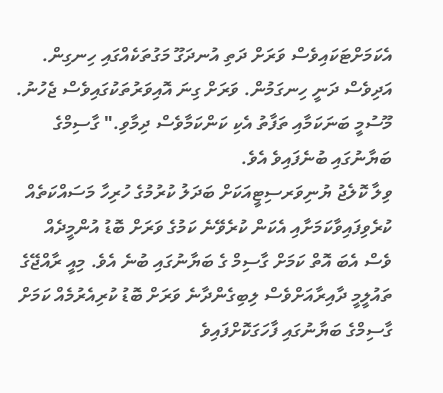އެކަމަށްޓަކައިވެސް ވަރަށް ދަތި އުނދަގޫ މަގުތަކެއްގައި ހިނގިން. އަދިވެސް ދަނީ ހިނގަމުން. ވަރަށް ގިނަ އޮއިވަރުތަކުގައިވެސް ޖެހުނު. މޫސުމީ ބަނަކަމާއި ތަފާތު އެކި ކަންކަމާވެސް ދިމާވި." ގާސިމްގެ ބަޔާނުގައި ބުނެފައިވެ އެވެ.
ވިލާ ކޮލެޖު ޔުނިވަރސިޓީއަކަށް ބަދަލު ކުރުމުގެ ހުރިހާ މަސައްކަތެއް ކުރެވިފައިވާކަމަށާއި އެކަން ކުރެވޭނެ ކަމުގެ ވަރަށް ބޮޑު އުންމީދެއް ވެސް އެބަ އޮތް ކަމަށް ގާސިމް ގެ ބަޔާނުގައި ބުނެ އެވެ. މިއީ ރާއްޖޭގެ ތައުލީމީ ދާއިރާއަށްވެސް ލިބިގެންދާނެ ވަރަށް ބޮޑު ކުރިއެރުމެއް ކަމަށް ގާސިމްގެ ބަޔާނުގައި ފާހަގަކޮށްފައިވެ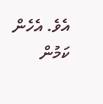އެވެ. އެހެން ކަމުން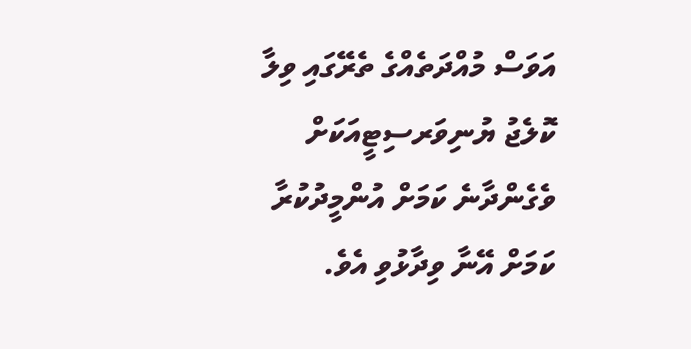އަވަސް މުއްދަތެއްގެ ތެރޭގައި ވިލާ ކޮލެޖު ޔުނިވަރސިޓީއަކަށް ވެގެންދާނެ ކަމަށް އުންމީދުކުރާ ކަމަށް އޭނާ ވިދާޅުވި އެވެ.